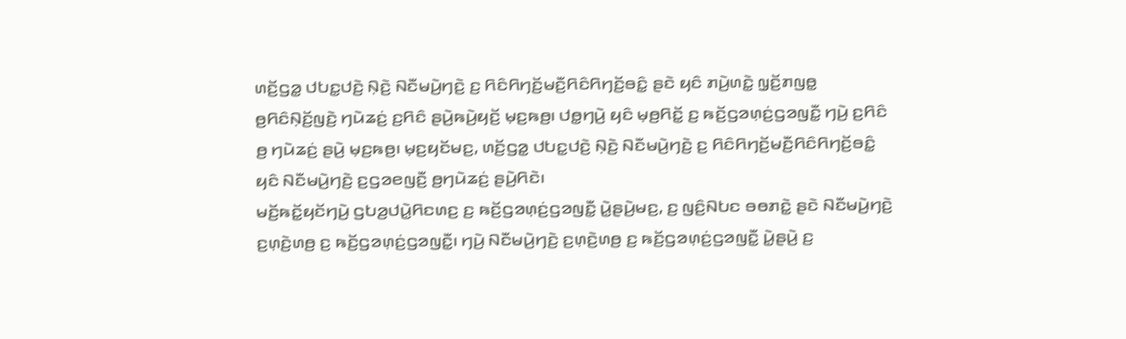ꤛꤢꤩ꤬ꤞꤤ꤭ ꤓꤝꤢ꤭ꤓꤢꤧ꤬ ꤡ꤫ꤢꤧ꤬ ꤡꤢꤪꤗꤣꤧ꤬ꤚꤢꤧ꤬ ꤢ꤬ ꤖꤢꤨꤖꤚꤢꤩ꤬ꤗꤢꤪ꤬ꤖꤢꤨꤖꤚꤢꤩ꤬ꤋꤢꤨ꤭ ꤔꤢꤧ ꤟꤢꤨ ꤊꤣꤧ꤬ꤛꤢꤧ꤭ ꤜ꤫ꤢꤩ꤬ꤊꤜꤥ꤭ ꤥ꤬ꤖꤢꤨꤡ꤫ꤢꤩ꤬ꤜꤢꤧ꤬ ꤚꤣꤧꤘꤢꤦ꤬ ꤢ꤬ꤖꤢꤨ ꤔꤣꤧ꤬ꤒꤣꤧ꤬ꤟꤢꤩ꤬ ꤗ꤫ꤢ꤬ꤒꤥ꤬꤯ ꤓꤥ꤭ꤚꤣꤧ꤬ ꤟꤢꤨ ꤗ꤫ꤥ꤬ꤖꤢꤩ꤭ ꤢ꤬ ꤒꤢꤩ꤬ꤞꤤꤛ꤫ꤢꤦ꤬ꤞꤤꤜꤢꤪ꤭ ꤚꤣꤧ꤬ ꤢ꤬ꤖꤢꤨ ꤥ꤬ ꤚꤣꤧꤘꤢꤦ꤬ ꤔꤣꤧ꤬ ꤗ꤫ꤢ꤬ꤒꤥ꤬꤯ ꤗ꤫ꤢ꤬ꤟꤢꤩꤗꤢ꤬, ꤛꤢꤩ꤬ꤞꤤ꤭ ꤓꤝꤢ꤭ꤓꤢꤧ꤬ ꤡ꤫ꤢꤧ꤬ ꤡꤢꤪꤗꤣꤧ꤬ꤚꤢꤧ꤬ ꤢ꤬ ꤖꤢꤨꤖꤚꤢꤩ꤬ꤗꤢꤪ꤬ꤖꤢꤨꤖꤚꤢꤩ꤬ꤋꤢꤨ꤭ ꤟꤢꤨ ꤡꤢꤪꤗꤣꤧ꤬ꤚꤢꤧ꤬ ꤢ꤬ꤞꤤꤕꤜꤢꤪ꤬ ꤥ꤬ꤚꤣꤧꤘꤢꤦ꤬ ꤔꤣꤧ꤬ꤖꤢꤧ꤯
ꤗꤢꤩ꤬ꤒꤢꤩ꤭ꤟꤢꤩꤚꤣꤧ꤬ ꤞꤝꤤ꤬ꤓꤣꤧ꤭ꤖꤢꤛꤢ꤬ ꤢ꤬ ꤒꤢꤩ꤬ꤞꤤꤛ꤫ꤢꤦ꤬ꤞꤤꤜꤢꤪ꤭ ꤣꤧ꤭ꤔꤣꤧ꤬ꤗꤢ꤬, ꤢ꤬ ꤜꤢꤨ꤬ꤡꤝꤢ ꤋꤥꤊꤢꤧ꤭ ꤔꤢꤧ ꤡꤢꤪꤗꤣꤧ꤬ꤚꤢꤧ꤬ ꤢ꤬ꤛ꤫ꤢꤧ꤬ꤛꤥ꤬ ꤢ꤬ ꤒꤢꤩ꤬ꤞꤤꤛ꤫ꤢꤦ꤬ꤞꤤꤜꤢꤪ꤭꤯ ꤚꤣꤧ꤬ ꤡꤢꤪꤗꤣꤧ꤬ꤚꤢꤧ꤬ ꤢ꤬ꤛ꤫ꤢꤧ꤬ꤛꤥ꤬ ꤢ꤬ ꤒꤢꤩ꤬ꤞꤤꤛ꤫ꤢꤦ꤬ꤞꤤꤜꤢꤪ꤭ ꤣꤧ꤭ꤔꤣꤧ꤬ ꤢ꤬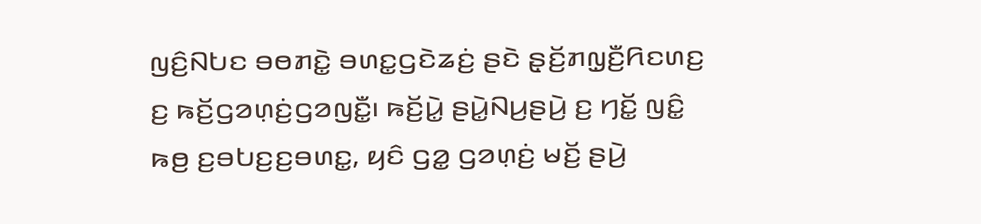ꤜꤢꤨ꤬ꤡꤝꤢ ꤋꤥꤊꤢꤧ꤭ ꤋꤛꤢ꤭ꤞꤢꤧꤘꤢꤦ꤬ ꤔꤢꤧ ꤔ꤫ꤢꤩ꤬ꤊꤜ꤫ꤢꤪ꤬ꤖꤢꤛꤢ꤬ ꤢ꤬ ꤒꤢꤩ꤬ꤞꤤꤛ꤫ꤢꤦ꤬ꤞꤤꤜꤢꤪ꤭꤯ ꤒꤢꤩ꤬ꤣꤧ꤭ ꤔꤣꤧ꤭ꤡꤣ꤬ꤔꤣꤧ꤬ ꤢ꤬ ꤚꤢꤩ꤭ ꤜꤢꤨ꤭ ꤒꤥ꤬ ꤢ꤬ꤋꤝꤢ꤬ꤢ꤬ꤋꤛꤢ꤭, ꤟꤢꤨ ꤞꤤ꤭ ꤞꤤꤛ꤫ꤢꤦ꤬ ꤗꤢꤩ꤬ ꤔꤣꤧ꤬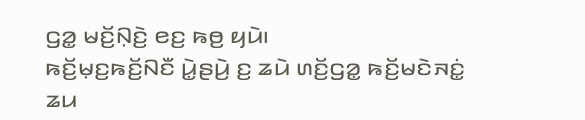ꤞꤤ꤭ ꤗꤢꤩ꤬ꤡ꤫ꤢꤧ꤬ ꤕꤢ꤬ ꤒꤥ꤬ ꤟꤣꤧ꤯
ꤒꤢꤩ꤬ꤗ꤫ꤢ꤬ꤒꤢꤩ꤬ꤡꤢꤪ ꤣꤧ꤭ꤔꤣꤧ꤬ ꤢ꤬ ꤘꤣꤧ ꤛꤢꤩ꤬ꤞꤤ꤭ ꤒꤢꤩ꤬ꤗꤢꤧꤏꤢꤦ꤭ ꤘꤣ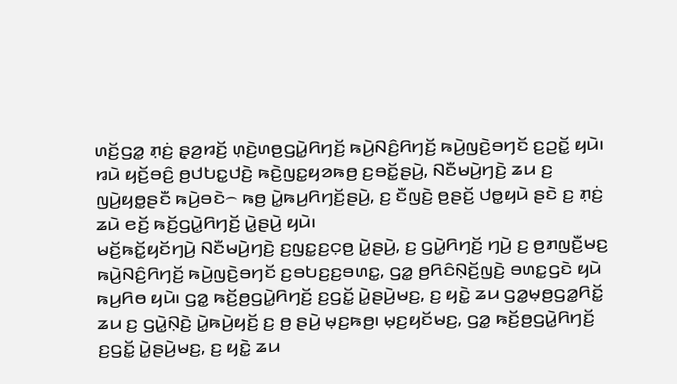ꤛꤢꤩ꤬ꤞꤤ꤭ ꤊ꤫ꤢꤦ꤬ ꤔ꤫ꤤ꤬ꤙꤢꤩ꤬ ꤛ꤫ꤢꤧ꤬ꤛꤥ꤬ꤞꤣꤧ꤭ꤖꤚꤢꤩ꤬ ꤒꤣꤧ꤬ꤡꤢꤨ꤬ꤖꤚꤢꤩ꤬ ꤒꤣꤧ꤬ꤜꤢꤧ꤬ꤋꤚꤢꤩ ꤢ꤬ꤑꤢꤩ꤭ ꤟꤣꤧ꤯ ꤙꤣꤧ ꤟꤢꤩ꤬ꤋꤢꤨ꤬ ꤥ꤬ꤓꤝꤢ꤭ꤓꤢꤧ꤬ ꤒꤢꤧ꤬ꤜꤢ꤭ꤟꤤꤒꤥ꤬ ꤢ꤬ꤋꤢꤩ꤭ꤔꤣꤧ꤬, ꤡꤢꤪꤗꤣꤧ꤬ꤚꤢꤧ꤬ ꤘꤣ ꤢ꤬ ꤜꤣꤧ꤬ꤟꤥ꤭ꤔꤢꤪ ꤒꤣꤧ꤬ꤋꤢꤧ꤮ ꤒꤥ꤬ ꤣꤧ꤭ꤒꤣ꤬ꤖꤚꤢꤩ꤬ꤔꤣꤧ꤬, ꤢ꤬ ꤢꤪꤜꤢꤧ꤬ ꤥ꤬ꤔꤢꤩ꤬ ꤓꤥ꤭ꤟꤣꤧ ꤔꤢꤧ ꤢ꤬ ꤊ꤫ꤢꤦ꤬ ꤘꤣꤧ ꤕꤢꤩ꤬ ꤒꤢꤩ꤬ꤞꤣꤧ꤭ꤖꤚꤢꤩ꤬ ꤣꤧ꤭ꤔꤣꤧ꤬ ꤟꤣꤧ꤯
ꤗꤢꤩ꤬ꤒꤢꤩ꤭ꤟꤢꤩꤚꤣꤧ꤬ ꤡꤢꤪꤗꤣꤧ꤬ꤚꤢꤧ꤬ ꤢ꤬ꤜꤢ꤭ꤢ꤬ꤍ꤫ꤥ꤬ ꤣꤧ꤭ꤔꤣꤧ꤬, ꤢ꤬ ꤞꤣꤧ꤭ꤖꤚꤢꤩ꤬ ꤚꤣꤧ꤬ ꤢ꤬ ꤥ꤬ꤊꤜꤢꤪ꤬ꤗꤢ꤬ ꤒꤣꤧ꤬ꤡꤢꤨ꤬ꤖꤚꤢꤩ꤬ ꤒꤣꤧ꤬ꤜꤢꤧ꤬ꤋꤚꤢꤩ ꤢ꤬ꤋꤝꤢ꤬ꤢ꤬ꤋꤛꤢ꤭, ꤞꤤ꤭ ꤥ꤬ꤖꤢꤨꤡ꤫ꤢꤩ꤬ꤜꤢꤧ꤬ ꤋꤛꤢ꤭ꤞꤢꤧ ꤟꤣꤧ ꤒꤣ꤬ꤖꤥ ꤟꤣꤧ꤯ ꤞꤤ꤭ ꤒꤢꤩ꤬ꤥ꤬ꤞꤣꤧ꤭ꤖꤚꤢꤩ꤬ ꤢ꤬ꤞꤢꤩ꤭ ꤣꤧ꤭ꤔꤣꤧ꤬ꤗꤢ꤬, ꤢ꤬ ꤟꤢꤧ꤭ ꤘꤣ ꤞꤤ꤭ꤗ꤫ꤥ꤬ꤞꤤ꤭ꤖꤢꤩ꤭ ꤘꤣ ꤢ꤬ ꤞꤣꤧ꤭ꤡ꤫ꤢꤧ꤬ ꤣꤧ꤭ꤒꤣꤧ꤬ꤟꤢꤩ꤬ ꤢ꤬ ꤥ꤬ ꤔꤣꤧ꤬ ꤗ꤫ꤢ꤬ꤒꤥ꤬꤯ ꤗ꤫ꤢ꤬ꤟꤢꤩꤗꤢ꤬, ꤞꤤ꤭ ꤒꤢꤩ꤬ꤥ꤬ꤞꤣꤧ꤭ꤖꤚꤢꤩ꤬ ꤢ꤬ꤞꤢꤩ꤭ ꤣꤧ꤭ꤔꤣꤧ꤬ꤗꤢ꤬, ꤢ꤬ ꤟꤢꤧ꤭ ꤘꤣ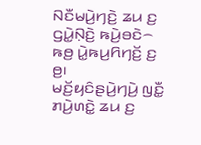ꤡꤢꤪꤗꤣꤧ꤬ꤚꤢꤧ꤬ ꤘꤣ ꤢ꤬ ꤞꤣꤧ꤭ꤡ꤫ꤢꤧ꤬ ꤒꤣꤧ꤬ꤋꤢꤧ꤮ ꤒꤥ꤬ ꤣꤧ꤭ꤒꤣ꤬ꤖꤚꤢꤩ꤬ ꤢ꤬ ꤥ꤬꤯
ꤗꤢꤩ꤬ꤟꤢꤨꤔꤣꤧ꤬ꤚꤣꤧ꤬ ꤜꤢꤪ꤭ ꤊꤣꤧ꤬ꤛꤢꤧ꤭ ꤘꤣ ꤢ꤬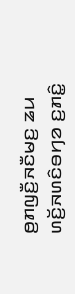ꤥ꤬ꤊꤜꤢꤪ꤬ꤏꤢꤪꤗꤢ꤬ ꤘꤣ ꤛꤢꤩ꤬ꤏꤛꤢꤨꤋꤚꤤ ꤢ꤬ꤊꤢꤨ꤭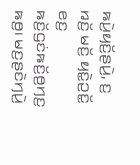ꤒꤣꤧ꤬ꤟꤢꤩ꤬ꤔꤣꤧ꤬, ꤢ꤬ ꤙꤢꤩ꤬ ꤗꤢꤩ꤬ ꤟꤢꤧ꤭ꤑꤢꤩ꤭ ꤕꤢ꤬ ꤒꤢꤩ꤬ꤞꤢꤦꤒꤢꤩ꤬ꤥ꤬ꤚꤢ꤬ ꤒꤥ꤬꤯ ꤗꤢ꤬ꤔꤢꤧꤚꤣꤧ꤬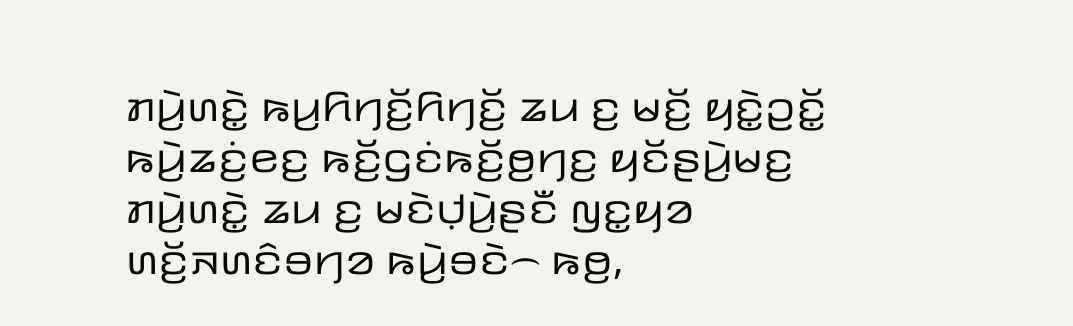ꤊꤣꤧ꤬ꤛꤢꤧ꤭ ꤒꤣ꤬ꤖꤚꤢꤩ꤬ꤖꤚꤢꤩ꤬ ꤘꤣ ꤢ꤬ ꤗꤢꤩ꤬ ꤟꤢꤧ꤭ꤑꤢꤩ꤭ ꤒꤣꤧ꤬ꤘꤢꤦ꤬ꤕꤢ꤬ ꤒꤢꤩ꤬ꤞꤢꤦꤒꤢꤩ꤬ꤥ꤬ꤚꤢ꤬ ꤟꤢꤩꤔꤣꤧ꤬ꤗꤢ꤬ ꤊꤣꤧ꤬ꤛꤢꤧ꤭ ꤘꤣ ꤢ꤬ ꤗꤢꤧꤓ꤫ꤣꤧ꤬ꤔꤢꤪ ꤜꤢ꤭ꤟꤤ ꤛꤢꤩ꤬ꤏꤛꤢꤨꤋꤚꤤ ꤒꤣꤧ꤬ꤋꤢꤧ꤮ ꤒꤥ꤬,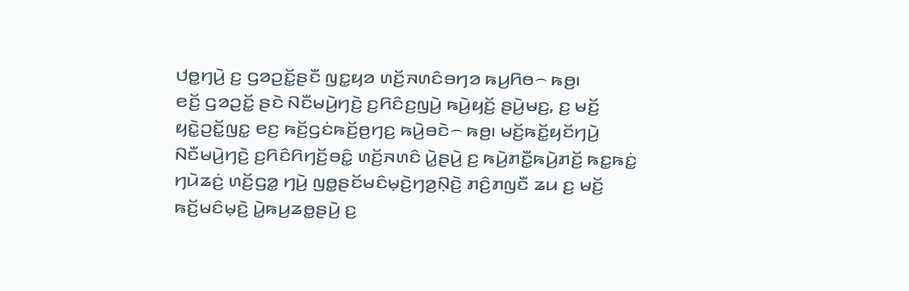ꤓꤥ꤭ꤚꤣꤧ꤬ ꤢ꤬ ꤞꤤꤑꤢꤩ꤭ꤔꤢꤪ ꤜꤢ꤭ꤟꤤ ꤛꤢꤩ꤬ꤏꤛꤢꤨꤋꤚꤤ ꤒꤣ꤬ꤖꤥ꤮ ꤒꤥ꤬꤯
ꤕꤢꤩ꤬ ꤞꤤꤑꤢꤩ꤭ ꤔꤢꤧ ꤡꤢꤪꤗꤣꤧ꤬ꤚꤢꤧ꤬ ꤢ꤬ꤖꤢꤨꤢ꤬ꤜꤣꤧ꤬ ꤒꤣꤧ꤬ꤟꤢꤩ꤬ ꤔꤣꤧ꤬ꤗꤢ꤬, ꤢ꤬ ꤗꤢꤩ꤬ ꤟꤢꤧ꤭ꤑꤢꤩ꤭ꤜꤢ꤭ ꤕꤢ꤬ ꤒꤢꤩ꤬ꤞꤢꤦꤒꤢꤩ꤬ꤥ꤬ꤚꤢ꤬ ꤒꤣꤧ꤬ꤋꤢꤧ꤮ ꤒꤥ꤬꤯ ꤗꤢꤩ꤬ꤒꤢꤩ꤭ꤟꤢꤩꤚꤣꤧ꤬ ꤡꤢꤪꤗꤣꤧ꤬ꤚꤢꤧ꤬ ꤢ꤬ꤖꤢꤨꤖꤚꤢꤩ꤬ꤋꤢꤨ꤭ ꤛꤢꤩ꤬ꤏꤛꤢꤨ ꤣꤧ꤭ꤔꤣꤧ꤬ ꤢ꤬ ꤒꤣꤧ꤬ꤊꤢꤪ꤭ꤒꤣꤧ꤬ꤊꤢꤩ꤬ ꤒꤢ꤭ꤒꤢꤦ꤭ ꤚꤣꤧꤘꤢꤦ꤬ ꤛꤢꤩ꤬ꤞꤤ꤭ ꤚꤣꤧ꤬ ꤜꤥ꤭ꤔꤢꤩꤗꤢꤨꤗ꤫ꤢꤧ꤬ꤚꤤ꤬ꤡ꤫ꤢꤧ꤬ ꤊꤢꤨ꤬ꤊꤜꤢꤪ ꤘꤣ ꤢ꤬ ꤗꤢꤩ꤬ ꤒꤢꤩ꤬ꤗꤢꤨꤗ꤫ꤢꤧ꤬ ꤣꤧ꤭ꤒꤣ꤬ꤘꤥ꤭ꤔꤣꤧ꤬ ꤢ꤬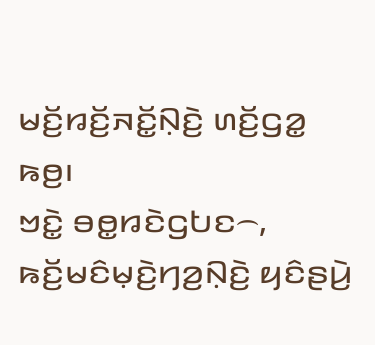ꤗꤢꤩ꤬ꤙꤢꤩ꤬ꤏꤢꤩ꤭ꤡ꤫ꤢꤧ꤬ ꤛꤢꤩ꤬ꤞꤤ꤭ ꤒꤥ꤬꤯
ꤠꤢꤧ꤭ ꤋꤥ꤭ꤙꤢꤧꤞꤝꤢ꤮, ꤒꤢꤩ꤬ꤗꤢꤨꤗ꤫ꤢꤧ꤬ꤚꤤ꤬ꤡ꤫ꤢꤧ꤬ ꤟꤢꤨꤔꤣꤧ꤬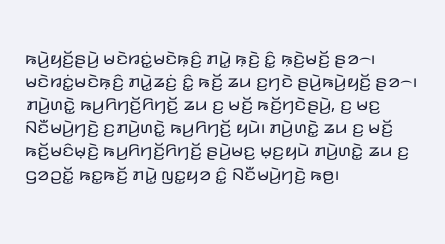ꤒꤣꤧ꤬ꤟꤢꤩ꤬ꤔꤣꤧ꤬ ꤗꤢꤧꤙꤢꤦ꤭ꤗꤢꤧꤒ꤫ꤢꤨ꤬ ꤊꤣꤧ꤭ ꤒ꤫ꤢꤧ꤬ ꤢꤨ꤭ ꤒ꤫ꤢꤧ꤬ꤗꤢꤩ꤬ ꤔꤤ꤮꤯ ꤗꤢꤧꤙꤢꤦ꤭ꤗꤢꤧꤒ꤫ꤢꤨ꤬ ꤊꤣꤧ꤭ꤘꤢꤦ꤬ ꤢꤨ꤭ ꤒꤢꤩ꤬ ꤘꤣ ꤢ꤬ꤚꤢꤧ ꤔꤣꤧ꤬ꤒꤣꤧ꤬ꤟꤢꤩ꤬ ꤔꤤ꤮꤯ ꤊꤣꤧ꤬ꤛꤢꤧ꤭ ꤒꤣ꤬ꤖꤚꤢꤩ꤬ꤖꤚꤢꤩ꤬ ꤘꤣ ꤢ꤬ ꤗꤢꤩ꤬ ꤒꤢꤩ꤬ꤚꤢꤧꤔꤣꤧ꤬, ꤢ꤬ ꤗꤢ꤬ ꤡꤢꤪꤗꤣꤧ꤬ꤚꤢꤧ꤬ ꤢ꤬ꤊꤣꤧ꤬ꤛꤢꤧ꤭ ꤒꤣ꤬ꤖꤚꤢꤩ꤬ ꤟꤣꤧ꤯ ꤊꤣꤧ꤬ꤛꤢꤧ꤭ ꤘꤣ ꤢ꤬ ꤗꤢꤩ꤬ ꤒꤢꤩ꤬ꤗꤢꤨꤗ꤫ꤢꤧ꤬ ꤒꤣ꤬ꤖꤚꤢꤩ꤬ꤖꤚꤢꤩ꤬ ꤔꤣꤧ꤬ꤗꤢ꤬ ꤗ꤫ꤢ꤬ꤟꤣꤧ ꤊꤣꤧ꤬ꤛꤢꤧ꤭ ꤘꤣ ꤢ꤬ ꤞꤤꤑꤢꤩ꤭ ꤒꤢ꤭ꤒꤢꤩ꤬ ꤊꤣꤧ꤭ ꤜꤢ꤭ꤟꤤ ꤢꤨ꤭ ꤡꤢꤪꤗꤣꤧ꤬ꤚꤢꤧ꤬ ꤒꤥ꤬꤯